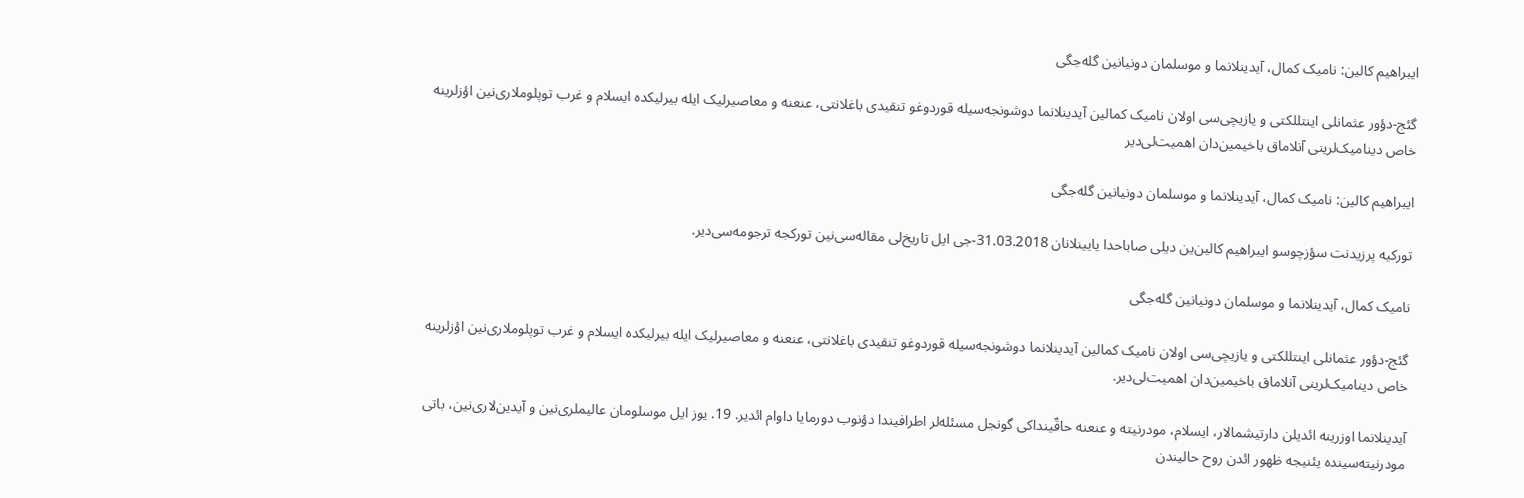ایبراهیم کالین: نامیک کمال، آیدینلانما و موسلمان دونیانین گله‌جگی

گئج-دؤور عثمانلی اینتللکتی و یازیچی‌سی اولان نامیک کمالین آیدینلانما دوشونجه‌سیله قوردوغو تنقیدی باغلانتی، عنعنه و معاصیرلیک ایله بیرلیکده ایسلام و غرب توپلوملاری‌نین اؤزلرینه خاص دینامیک‌لرینی آنلاماق باخیمین‌دان اهمیت‌لی‌دیر

ایبراهیم کالین: نامیک کمال، آیدینلانما و موسلمان دونیانین گله‌جگی

تورکیه پرزیدنت سؤزچوسو ایبراهیم کالین‌ین دیلی صاباحدا یایینلانان 31.03.2018-جی ایل تاریخ‌لی مقاله‌سی‌نین تورکجه ترجومه‌سی‌دیر.

نامیک کمال، آیدینلانما و موسلمان دونیانین گله‌جگی

گئج-دؤور عثمانلی اینتللکتی و یازیچی‌سی اولان نامیک کمالین آیدینلانما دوشونجه‌سیله قوردوغو تنقیدی باغلانتی، عنعنه و معاصیرلیک ایله بیرلیکده ایسلام و غرب توپلوملاری‌نین اؤزلرینه خاص دینامیک‌لرینی آنلاماق باخیمین‌دان اهمیت‌لی‌دیر.

آیدینلانما اوزرینه ائدیلن دارتیشما‌لار، ایسلام، مودرنیته و عنعنه حاقّینداکی گونجل مسئله‌لر اطرافیندا دؤنوب دورمایا داوام ائدیر. 19. یوز ایل موسلومان عالیملری‌نین و آیدین‌لاری‌نین، باتی مودرنیته‌سینده یئنیجه ظهور ائدن روح حالیندن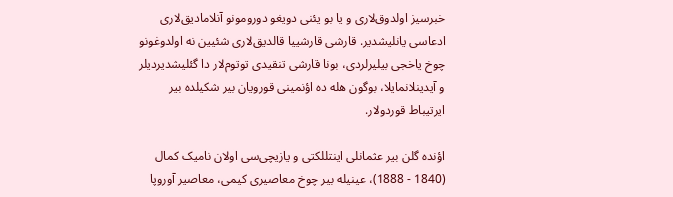خبرسیز اولدوق‌لاری و یا بو یئنی دویغو دورومونو آنلامادیق‌لاری ادعاسی یانلیشدیر. قارشی قارشییا قالدیق‌لاری شئیین نه اولدوغونو چوخ یاخجی بیلیرلردی، بونا قارشی تنقیدی توتوم‌لار دا گئلیشدیردیلر و آیدینلانمایلا، بوگون هله ده اؤنمینی قورویان بیر شکیلده بیر ایرتیباط قوردولار.

اؤنده گلن بیر عثمانلی اینتللکتی و یازیچی‌سی اولان نامیک کمال (1840 - 1888)، عینیله بیر چوخ معاصیری کیمی، معاصیر آوروپا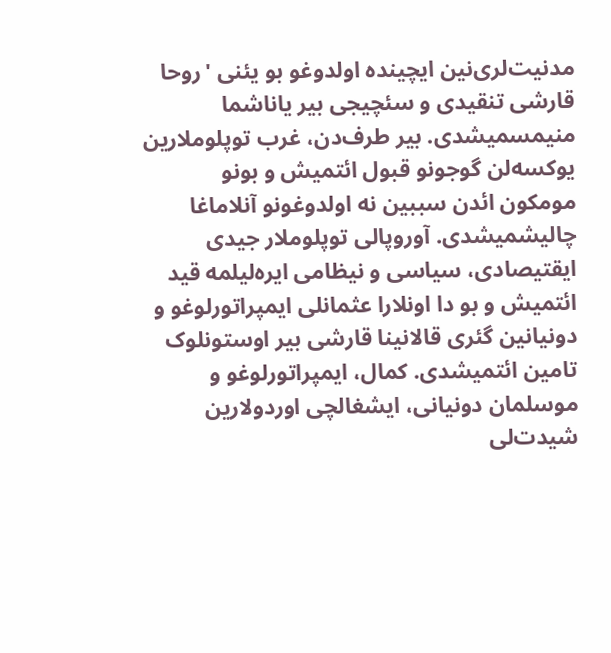مدنیت‌لری‌نین ایچینده اولدوغو بو یئنی 'روحا قارشی تنقیدی و سئچیجی بیر یاناشما منیمسمیشدی. بیر طرف‌دن، غرب توپلوملارین یوکسه‌لن گوجونو قبول ائتمیش و بونو مومکون ائدن سببین نه اولدوغونو آنلاماغا چالیشمیشدی. آوروپا‌لی توپلوملار جیدی ایقتیصادی، سیاسی و نیظامی ایره‌لیلمه قید ائتمیش و بو دا اونلارا عثمانلی ایمپراتورلوغو و دونیانین گئری قالانینا قارشی بیر اوستونلوک تامین ائتمیشدی. کمال، ایمپراتورلوغو و موسلمان دونیانی، ایشغالچی اوردولارین شیدت‌لی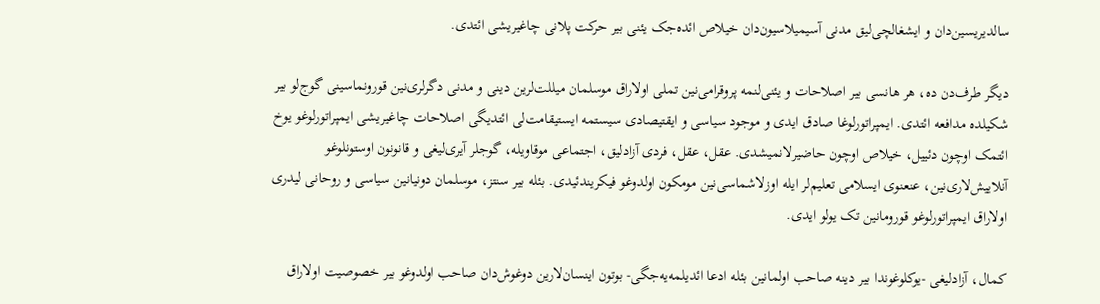سالدیریسین‌دان و ایشغالچی‌لیق مدنی آسیمیلاسیون‌دان خیلاص ائده‌جک یئنی بیر حرکت پلانی چاغیریشی ائتدی.

دیگر طرف‌دن ده، هر هانسی بیر اصلاحات و یئنی‌لنمه پروقرامی‌نین تملی اولا‌راق موسلمان میللت‌لرین دینی و مدنی دگرلری‌نین قورونماسینی گوج‌لو بیر شکیلده مدافعه ائتدی. ایمپراتورلوغا صادق ایدی و موجود سیاسی و ایقتیصادی سیستمه ایستیقامت‌لی ائتدیگی اصلاحات چاغیریشی ایمپراتورلوغو یوخ ائتمک اوچون دئییل، خیلاص اوچون حاضیرلانمیشدی. عقل، عقل، فردی آزادلیق، اجتماعی موقاویله، گوجلر آیری‌لیغی و قانونون اوستونلوغو آنلاییش‌لاری‌نین، عنعنوی ایسلامی تعلیم‌لر ایله اوزلاشماسی‌نین مومکون اولدوغو فیکریندئیدی. بئله بیر سنتز، موسلمان دونیانین سیاسی و روحانی لیدری اولا‌راق ایمپراتورلوغو قورومانین تک یولو ایدی.

کمال، آزادلیغی -یوکلوغوندا بیر دینه صاحب اولمانین بئله ادعا ائدیلمه‌یه‌جگی- بوتون اینسان‌لارین دوغوش‌دان صاحب اولدوغو بیر خصوصیت اولا‌راق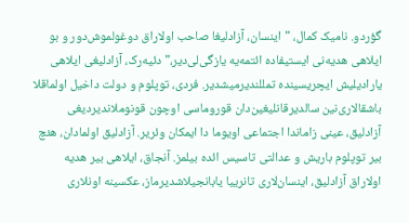گؤردو. نامیک کمال، "اینسان، آزادلیغا صاحب اولا‌راق دوغولموش‌دور و بو ایلاهی هدیه‌نی ایستیفاده ائتمه‌یه یازگی‌لی‌دیر،" دئیه‌رک، آزادلیغی ایلاهی یارادیلیش ایچریسینده تمللندیرمیشدیر. فردی، توپلوم و دولت داخیل اولماقلا باشقا‌لاری‌نین سالدیرقانلیغین‌دان قوروماسی اوچون قونوملاندیردیغی آزادلیق، عینی زاماندا اجتماعی اویوما دا ایمکان وئریر. آزادلیق اولما‌دان، هئچ بیر توپلوم باریش و عدالتی تاسیس ائده بیلمز. آنجاق، ایلاهی بیر هدیه اولا‌راق آزادلیق، اینسان‌لاری تانرییا یابانجیلاشدیرماز، عکسینه اونلاری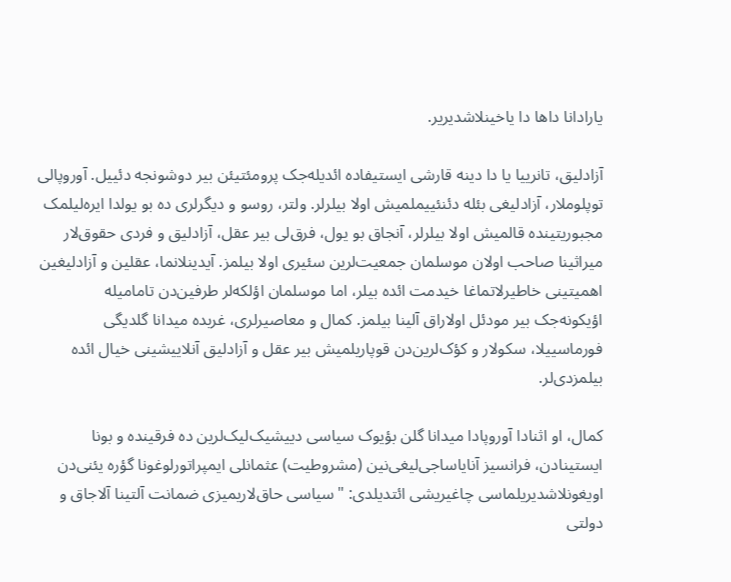یارا‌دانا داها دا یاخینلاشدیریر.

آزادلیق، تانرییا یا دا دینه قارشی ایستیفاده ائدیله‌جک پرومئتیئن بیر دوشونجه دئییل. آوروپا‌لی توپلوملار، آزادلیغی بئله دئنئییملمیش اولا بیلرلر. ولتر، روسو و دیگرلری ده بو یولدا ایره‌لیلمک مجبوریتینده قالمیش اولا بیلرلر، آنجاق بو یول، فرق‌لی بیر عقل، آزادلیق و فردی حقوق‌لار میراثینا صاحب اولان موسلمان جمعیت‌لرین سئیری اولا بیلمز. آیدینلانما، عقلین و آزادلیغین اهمیتینی خاطیرلاتماغا خیدمت ائده بیلر، اما موسلمان اؤلکه‌لر طرفین‌دن تامامیله اؤیکونه‌جک بیر مودئل اولا‌راق آلینا بیلمز. کمال و معاصیرلری، غربده میدانا گلدیگی فورماسییلا، سکولار و کؤک‌لرین‌دن قوپاریلمیش بیر عقل و آزادلیق آنلاییشینی خیال ائده بیلمزدی‌لر.

کمال، او اثنادا آوروپادا میدانا گلن بؤیوک سیاسی دییشیک‌لیک‌لرین ده فرقینده و بونا ایستینا‌دن، فرانسیز آنایاساجی‌لیغی‌نین (مشروطیت) عثمانلی ایمپراتورلوغونا گؤره یئنی‌دن اویغونلاشدیریلماسی چاغیریشی ائتدیلدی: "سیاسی حاق‌لاریمیزی ضمانت آلتینا آلا‌جاق و دولتی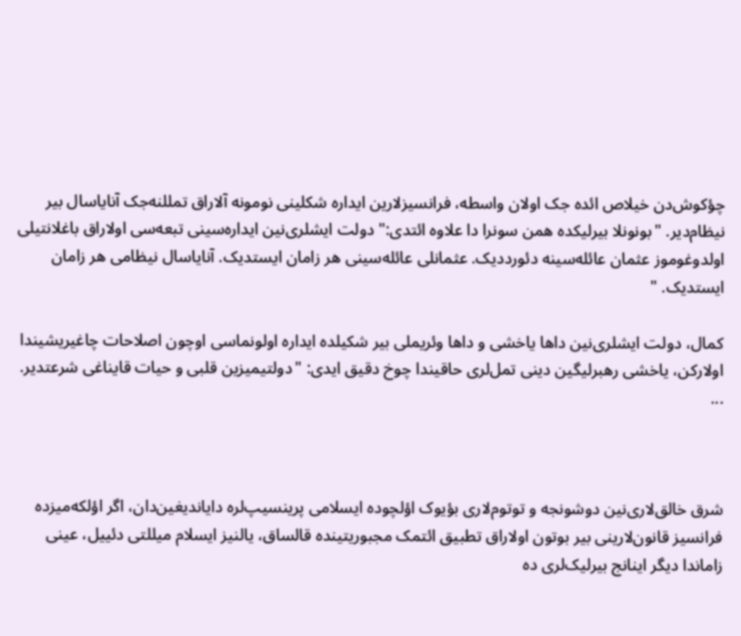چؤکوش‌دن خیلاص ائده جک اولان واسطه، فرانسیزلارین ایداره شکلینی نومونه آلا‌راق تمللنه‌جک آنایاسال بیر نیظام‌دیر. "بونونلا بیرلیکده همن سونرا دا علاوه ائتدی:" دولت ایشلری‌نین ایداره‌سینی تبعه‌سی اولا‌راق باغلانتیلی اولدوغوموز عثمان عائله‌سینه دئورددیک. عثمانلی عائله‌سینی هر زامان ایستدیک. آنایاسال نیظامی هر زامان ایستدیک. "

کمال، دولت ایشلری‌نین داها یاخشی و داها وئریملی بیر شکیلده ایداره اولونماسی اوچون اصلاحات چاغیریشیندا اولارکن، یاخشی رهبرلیگین دینی تمل‌لری حاقیندا چوخ دقیق ایدی: "دولتیمیزین قلبی و حیات قایناغی شرعتدیر. ...



شرق خالق‌لاری‌نین دوشونجه و توتوم‌لاری بؤیوک اؤلچوده ایسلامی پرینسیپ‌لره دایاندیغین‌دان، اگر اؤلکه‌میزده فرانسیز قانون‌لارینی بیر بوتون اولا‌راق تطبیق ائتمک مجبوریتینده قالساق، یالنیز ایسلام میللتی دئییل، عینی زاماندا دیگر اینانج بیرلیک‌لری ده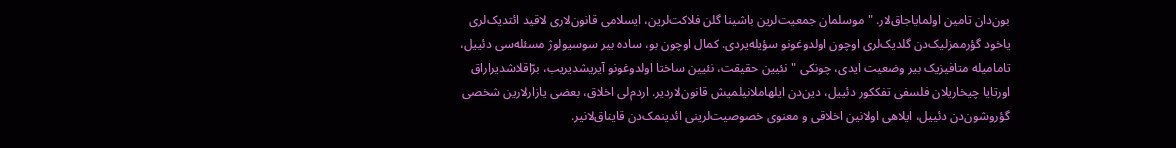بون‌دان تامین اولمایا‌جاق‌لار. "موسلمان جمعیت‌لرین باشینا گلن فلاکت‌لرین، ایسلامی قانون‌لاری لاقید ائتدیک‌لری یاخود گؤرممزلیک‌دن گلدیک‌لری اوچون اولدوغونو سؤیله‌یردی. کمال اوچون بو، ساده بیر سوسیولوژ مسئله‌سی دئییل، تامامیله متافیزیک بیر وضعیت ایدی، چونکی "نئیین حقیقت، نئیین ساختا اولدوغونو آیریشدیریب، برّاقلاشدیراراق اورتایا چیخاریلان فلسفی تفککور دئییل، دین‌دن ایلهاملانیلمیش قانون‌لاردیر. اردم‌لی اخلاق، بعضی یازارلارین شخصی گؤروشون‌دن دئییل، ایلاهی اولانین اخلاقی و معنوی خصوصیت‌لرینی ائدینمک‌دن قایناق‌لانیر.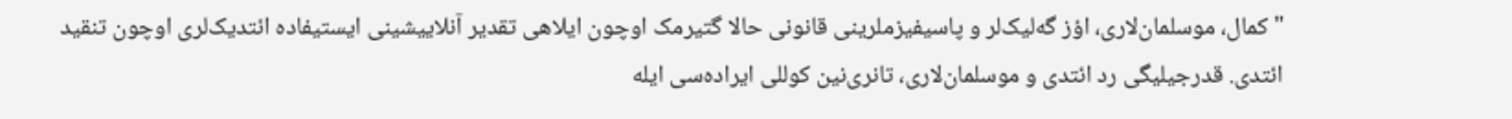"کمال، موسلمان‌لاری، اؤز گه‌‌لیک‌لر و پاسیفیزملرینی قانونی حالا گتیرمک اوچون ایلاهی تقدیر آنلاییشینی ایستیفاده ائتدیک‌لری اوچون تنقید ائتدی. قدرجیلیگی رد ائتدی و موسلمان‌لاری، تانری‌نین کوللی ایراده‌سی ایله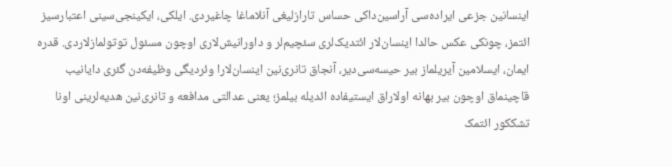اینسانین جزعی ایراده‌سی آراسین‌داکی حساس تارازلیغی آنلاماغا چاغیردی. ایلکی، ایکینجی‌سینی اعتبارسیز ائتمز، چونکی عکس حالدا اینسان‌لار ائتدیک‌لری سئچیم‌لر و داورانیش‌لاری اوچون مسئول توتولمازلاردی. قدره ایمان، ایسلامین آیریلماز بیر حیسه‌سی‌دیر، آنجاق تانری‌نین اینسان‌لارا وئردیگی وظیفه‌دن گئری دایانیب قاچینماق اوچون بیر بهانه اولا‌راق ایستیفاده ائدیله بیلمز؛ یعنی عدالتی مدافعه و تانری‌نین هدیه‌لرینی اونا تشککور ائتمک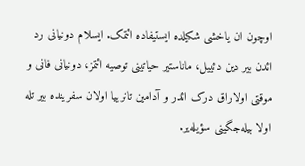اوچون ان یاخشی شکیلده ایستیفاده ائتمک. ایسلام دونیانی رد ائدن بیر دین دئییل، ماناستیر حیاتینی توصیه ائتمز، دونیانی فانی و موقتی اولا‌راق درک ائدر و آدامین تانرییا اولان سفرینده بیر تله اولا بیله‌جگینی سؤیله‌یر.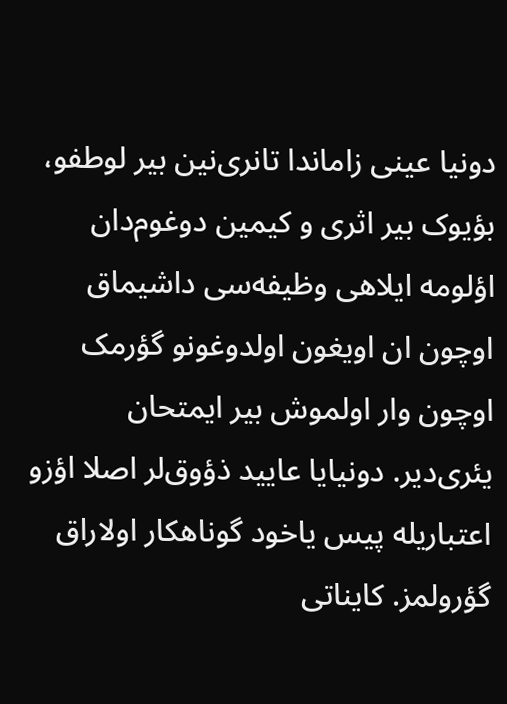دونیا عینی زاماندا تانری‌نین بیر لوطفو، بؤیوک بیر اثری و کیمین دوغوم‌دان اؤلومه ایلاهی وظیفه‌سی داشیماق اوچون ان اویغون اولدوغونو گؤرمک اوچون وار اولموش بیر ایمتحان یئری‌دیر. دونیایا عایید ذؤوق‌لر اصلا اؤزو اعتباریله پیس یاخود گوناهکار اولا‌راق گؤرولمز. کایناتی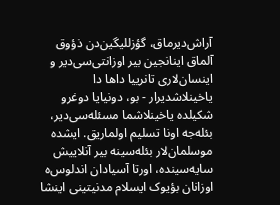آراش‌دیرماق، گؤزللیگین‌دن ذؤوق آلماق اینانجین بیر اوزانتی‌سی‌دیر و اینسان‌لاری تانرییا داها دا یاخینلاشدیرار - بو، دونیایا دوغرو شکیلده یاخینلاشما مسئله‌سی‌دیر، بئله‌جه اونا تسلیم اولماریق. ایشده موسلمان‌لار بئله‌سینه بیر آنلاییش سایه‌سینده، اورتا آسیا‌دان اندلوس‌ه اوزانان بؤیوک ایسلام مدنیتینی اینشا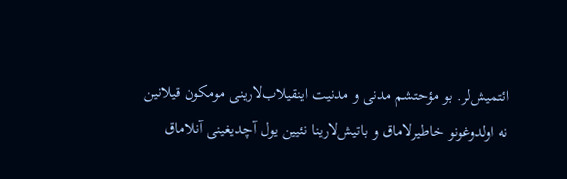ائتمیش‌لر. بو مؤحتشم مدنی و مدنیت اینقیلاب‌لارینی مومکون قیلانین نه اولدوغونو خاطیرلاماق و باتیش‌لارینا نئیین یول آچدیغینی آنلاماق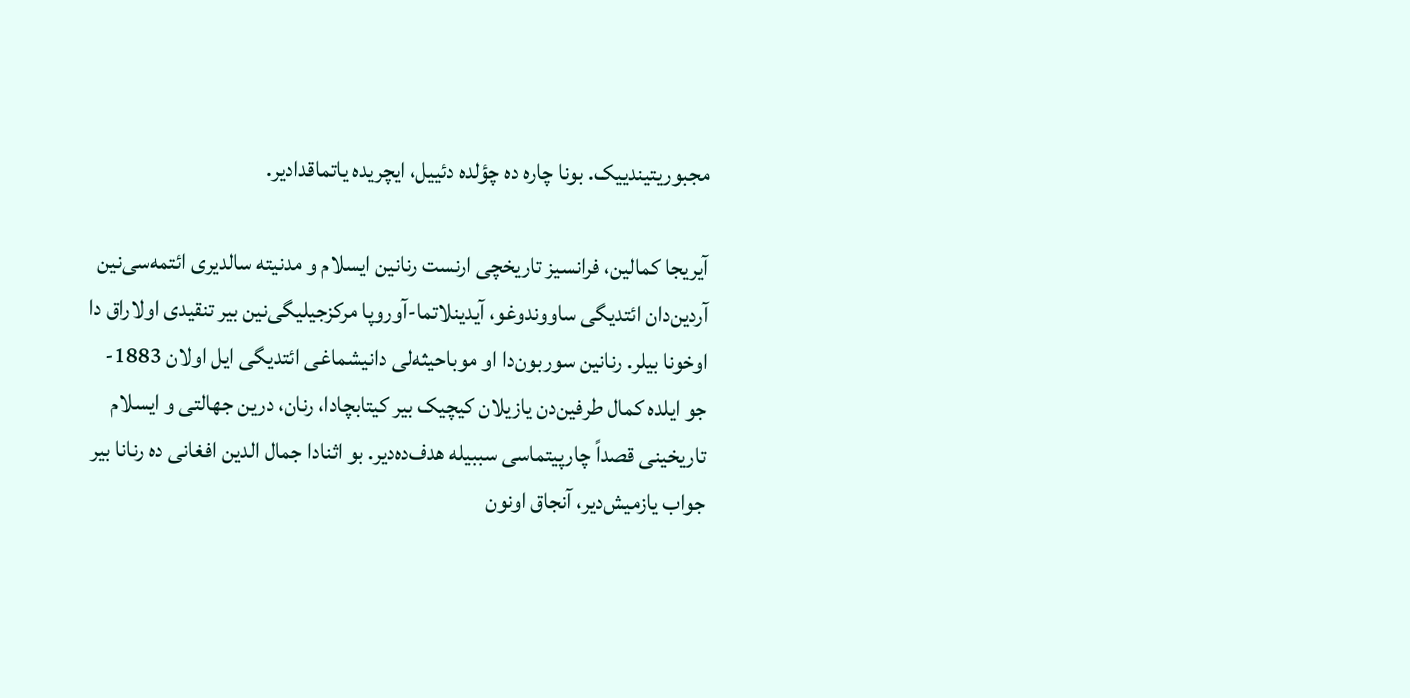مجبوریتیندییک. بونا چاره ده چؤلده دئییل، ایچریده یاتماقدا‌دیر.

آیریجا کمالین، فرانسیز تاریخچی ارنست رنانین ایسلام و مدنیته سالدیری ائتمه‌سی‌نین آردین‌دان ائتدیگی ساووندوغو، آیدینلاتما-آوروپا مرکزجیلیگی‌نین بیر تنقیدی اولا‌راق دا اوخونا بیلر. رنانین سوربون‌دا او موباحیثه‌لی دانیشماغی ائتدیگی ایل اولان 1883-جو ایلده کمال طرفین‌دن یازیلان کیچیک بیر کیتابچادا، رنان، درین جهالتی و ایسلام تاریخینی قصداً چارپیتماسی سببیله هدف‌ده‌دیر. بو اثنادا جمال الدین افغانی ده رنانا بیر جواب یازمیش‌دیر، آنجاق اونون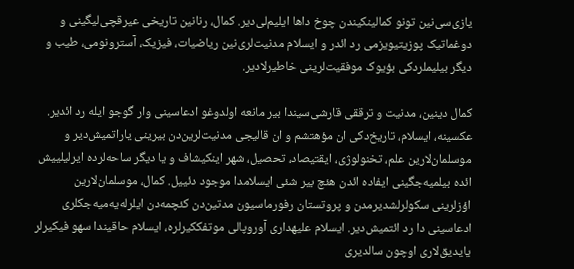یازی‌سی‌نین تونو کمالینکیندن چوخ داها ایلیم‌لی‌دیر. کمال، رنانین تاریخی عیرقچی‌لیگینی و دوغماتیک پوزیتیویزمی رد ائدر و ایسلام مدنیت‌لری‌نین ریاضیات، فیزیک، آسترونومی، طیب و دیگر بیلیملردکی بؤیوک موفقیت‌لرینی خاطیرلا‌دیر.

کمال دینین، مدنیت و ترققی قارشی‌سیندا بیر مانعه اولدوغو ادعاسینی وار گوجو ایله رد ائدیر. عکسینه، ایسلام، تاریخ‌دکی ان مؤهتشم و ان قالیجی مدنیت‌لرین‌دن بیرینی یاراتمیش‌دیر و موسلمان‌لارین علم، تخنولوژی، ایقتیصاد، تحصیل، شهر اینکیشاف و یا دیگر ساحه‌لرده ایرلیلییش ائده بیلمیه‌جگینی ایفاده ائدن هئچ بیر شئی ایسلامدا موجود دئییل. کمال، موسلمان‌لارین اؤزلرینی سکولرلشدیرمدن و پروتستان رفورماسیون مدتین‌دن کئچمه‌دن ایلرله‌یه‌میه‌جکلری ادعاسینی دا رد ائتمیش‌دیر. ایسلام علیهداری آوروپا‌لی موتفککیرلره، ایسلام حاقیندا سهو فیکیرلر یایدیق‌لاری اوچون سالدیری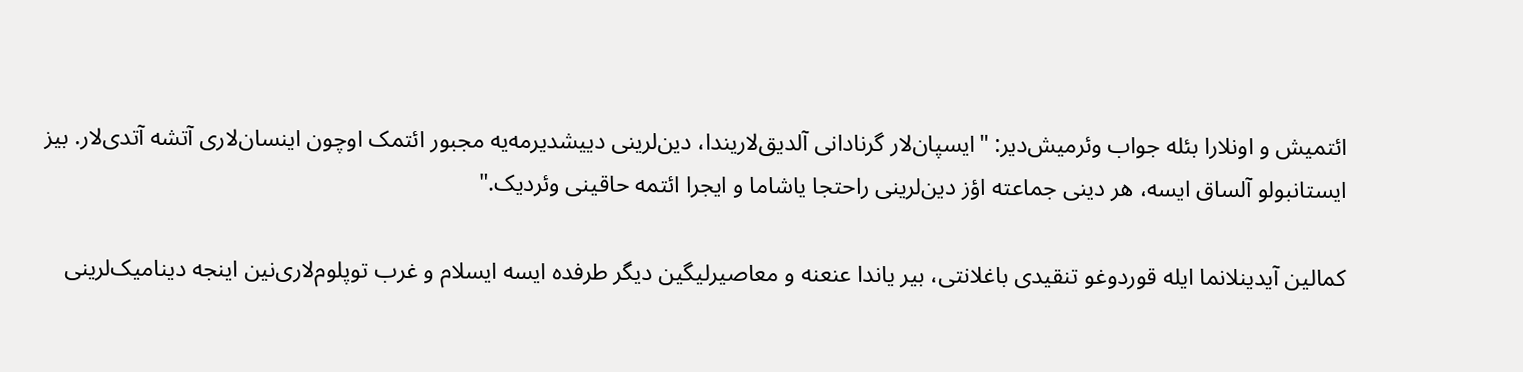ائتمیش و اونلارا بئله جواب وئرمیش‌دیر: "ایسپان‌لار گرنادانی آلدیق‌لاریندا، دین‌لرینی دییشدیرمه‌یه مجبور ائتمک اوچون اینسان‌لاری آتشه آتدی‌لار. بیز ایستانبولو آلساق ایسه، هر دینی جماعته اؤز دین‌لرینی راحتجا یاشاما و ایجرا ائتمه حاقینی وئردیک."

کمالین آیدینلانما ایله قوردوغو تنقیدی باغلانتی، بیر یاندا عنعنه و معاصیرلیگین دیگر طرفده ایسه ایسلام و غرب توپلوم‌لاری‌نین اینجه دینامیک‌لرینی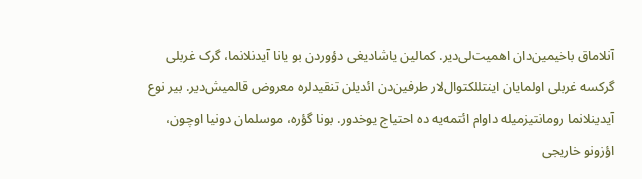آنلاماق باخیمین‌دان اهمیت‌لی‌دیر. کمالین یاشادیغی دؤوردن بو یانا آیدنلانما، گرک غربلی گرکسه غربلی اولمایان اینتللکتوال‌لار طرفین‌دن ائدیلن تنقیدلره معروض قالمیش‌دیر. بیر نوع آیدینلانما رومانتیزمیله داوام ائتمه‌یه ده احتیاج یوخدور. بونا گؤره، موسلمان دونیا اوچون، اؤزونو خاریجی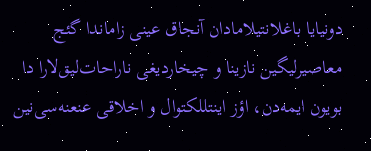دونیایا باغلانتیلاما‌دان آنجاق عینی زاماندا گئج معاصیرلیگین نازینا و چیخاردیغی ناراحات‌لیق‌لارا دا بویون ایمه‌دن، اؤز اینتللکتوال و اخلاقی عنعنه‌سی‌نین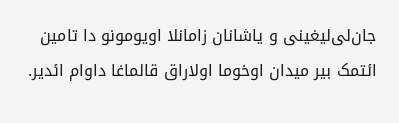جان‌لی‌لیغینی و یاشانان زامانلا اویومونو دا تامین ائتمک بیر میدان اوخوما اولا‌راق قالماغا داوام ائدیر.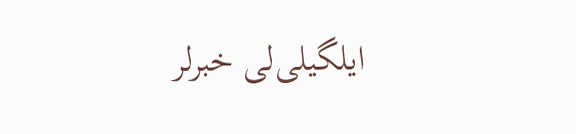ایلگیلی‌لی خبرلر